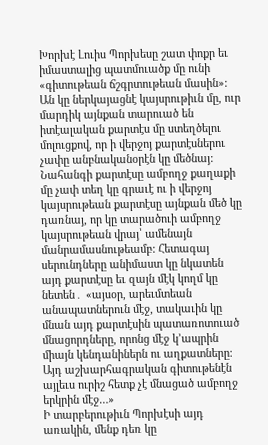Խորխէ Լուիս Պորխեսը շատ փոքր եւ իմաստալից պատմուածք մը ունի «գիտութեան ճշգրտութեան մասին»: Ան կը ներկայացնէ կայսրութիւն մը, ուր մարդիկ այնքան տարուած են իտէալական քարտէս մը ստեղծելու մոլուցքով, որ ի վերջոյ քարտէսներու չափը անբնականօրէն կը մեծնայ: Նահանգի քարտէսը ամբողջ քաղաքի մը չափ տեղ կը գրաւէ ու ի վերջոյ կայսրութեան քարտէսը այնքան մեծ կը դառնայ, որ կը տարածուի ամբողջ կայսրութեան վրայ՝ ամենայն մանրամասնութեամբ: Հետագայ սերունդները անիմաստ կը նկատեն այդ քարտէսը եւ զայն մէկ կողմ կը նետեն․ «այսօր, արեւմտեան անապատներուն մէջ, տակաւին կը մնան այդ քարտէսին պատառոտուած մնացորդները, որոնց մէջ կ’ապրին միայն կենդանիներն ու աղքատները։ Այդ աշխարհագրական գիտութենէն այլեւս ուրիշ հետք չէ մնացած ամբողջ երկրին մէջ…»
Ի տարբերութիւն Պորխէսի այդ առակին, մենք դեռ կը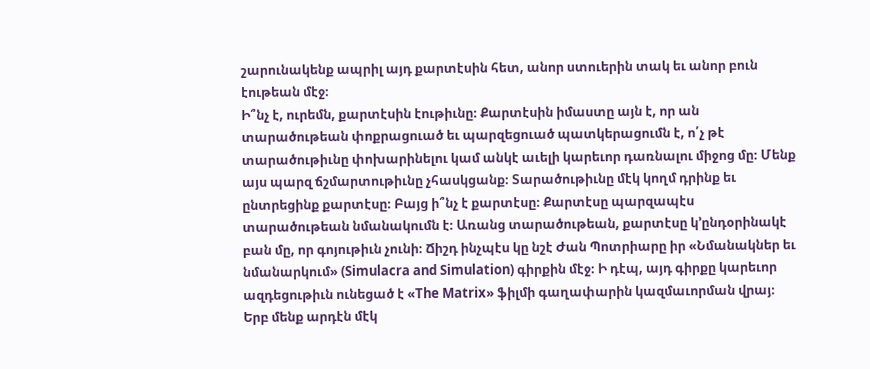շարունակենք ապրիլ այդ քարտէսին հետ, անոր ստուերին տակ եւ անոր բուն էութեան մէջ։
Ի՞նչ է, ուրեմն, քարտէսին էութիւնը։ Քարտէսին իմաստը այն է, որ ան տարածութեան փոքրացուած եւ պարզեցուած պատկերացումն է, ո՛չ թէ տարածութիւնը փոխարինելու կամ անկէ աւելի կարեւոր դառնալու միջոց մը։ Մենք այս պարզ ճշմարտութիւնը չհասկցանք։ Տարածութիւնը մէկ կողմ դրինք եւ ընտրեցինք քարտէսը։ Բայց ի՞նչ է քարտէսը։ Քարտէսը պարզապէս տարածութեան նմանակումն է։ Առանց տարածութեան, քարտէսը կ՚ընդօրինակէ բան մը, որ գոյութիւն չունի։ Ճիշդ ինչպէս կը նշէ Ժան Պոտրիարը իր «Նմանակներ եւ նմանարկում» (Simulacra and Simulation) գիրքին մէջ։ Ի դէպ, այդ գիրքը կարեւոր ազդեցութիւն ունեցած է «The Matrix» ֆիլմի գաղափարին կազմաւորման վրայ։ Երբ մենք արդէն մէկ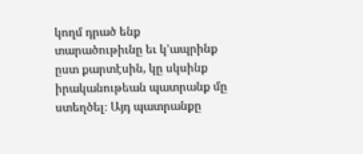կողմ դրած ենք տարածութիւնը եւ կ՚ապրինք ըստ քարտէսին, կը սկսինք իրականութեան պատրանք մը ստեղծել։ Այդ պատրանքը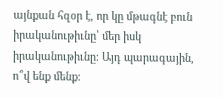այնքան հզօր է, որ կը մթագնէ բուն իրականութիւնը՝ մեր իսկ իրականութիւնը։ Այդ պարագային, ո՞վ ենք մենք։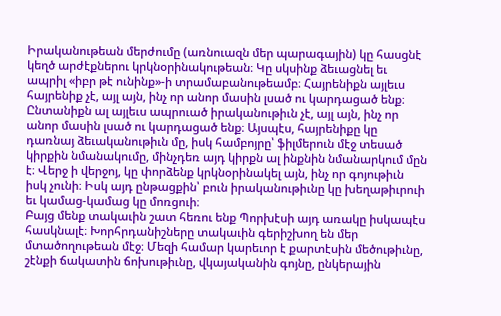Իրականութեան մերժումը (առնուազն մեր պարագային) կը հասցնէ կեղծ արժէքներու կրկնօրինակութեան։ Կը սկսինք ձեւացնել եւ ապրիլ «իբր թէ ունինք»-ի տրամաբանութեամբ։ Հայրենիքն այլեւս հայրենիք չէ, այլ այն, ինչ որ անոր մասին լսած ու կարդացած ենք։ Ընտանիքն ալ այլեւս ապրուած իրականութիւն չէ, այլ այն, ինչ որ անոր մասին լսած ու կարդացած ենք։ Այսպէս, հայրենիքը կը դառնայ ձեւականութիւն մը, իսկ համբոյրը՝ ֆիլմերուն մէջ տեսած կիրքին նմանակումը, մինչդեռ այդ կիրքն ալ ինքնին նմանարկում մըն է։ Վերջ ի վերջոյ, կը փորձենք կրկնօրինակել այն, ինչ որ գոյութիւն իսկ չունի։ Իսկ այդ ընթացքին՝ բուն իրականութիւնը կը խեղաթիւրուի եւ կամաց-կամաց կը մոռցուի։
Բայց մենք տակաւին շատ հեռու ենք Պորխէսի այդ առակը իսկապէս հասկնալէ։ Խորհրդանիշները տակաւին գերիշխող են մեր մտածողութեան մէջ։ Մեզի համար կարեւոր է քարտէսին մեծութիւնը, շէնքի ճակատին ճոխութիւնը, վկայականին գոյնը, ընկերային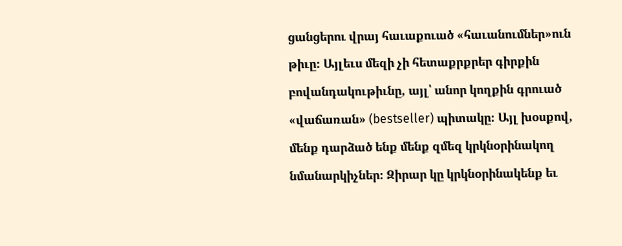ցանցերու վրայ հաւաքուած «հաւանումներ»ուն թիւը։ Այլեւս մեզի չի հետաքրքրեր գիրքին բովանդակութիւնը, այլ՝ անոր կողքին գրուած «վաճառան» (bestseller) պիտակը։ Այլ խօսքով, մենք դարձած ենք մենք զմեզ կրկնօրինակող նմանարկիչներ։ Զիրար կը կրկնօրինակենք եւ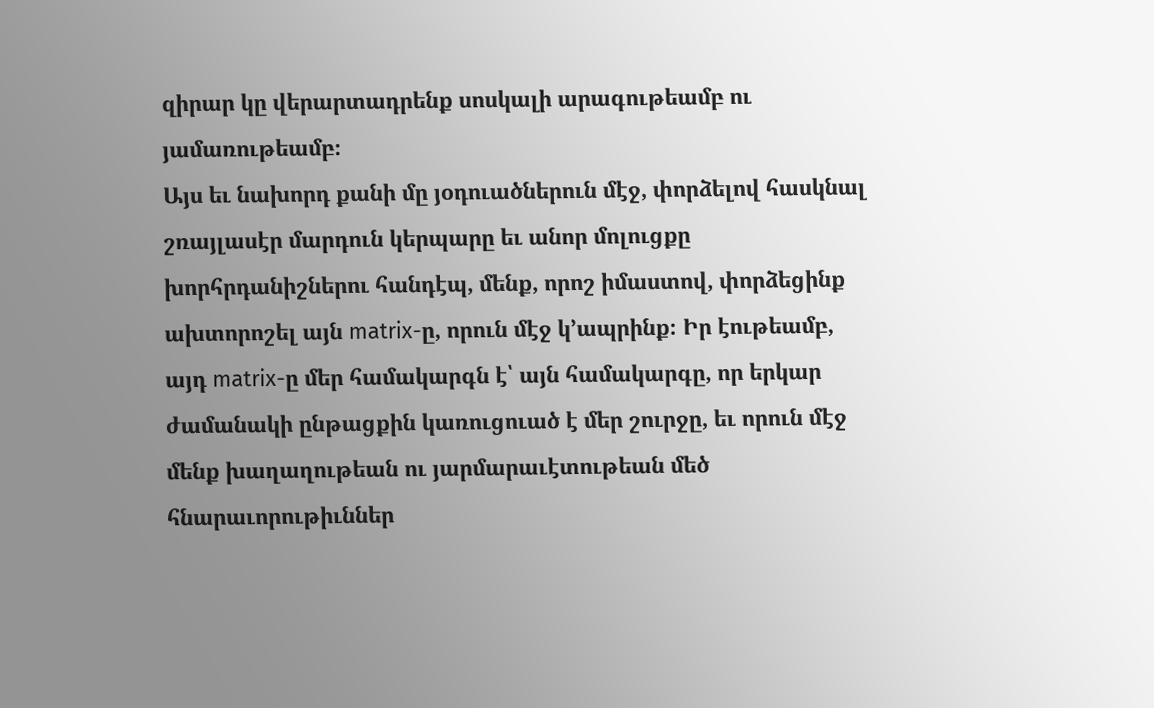զիրար կը վերարտադրենք սոսկալի արագութեամբ ու յամառութեամբ։
Այս եւ նախորդ քանի մը յօդուածներուն մէջ, փորձելով հասկնալ շռայլասէր մարդուն կերպարը եւ անոր մոլուցքը խորհրդանիշներու հանդէպ, մենք, որոշ իմաստով, փորձեցինք ախտորոշել այն matrix-ը, որուն մէջ կ՚ապրինք։ Իր էութեամբ, այդ matrix-ը մեր համակարգն է՝ այն համակարգը, որ երկար ժամանակի ընթացքին կառուցուած է մեր շուրջը, եւ որուն մէջ մենք խաղաղութեան ու յարմարաւէտութեան մեծ հնարաւորութիւններ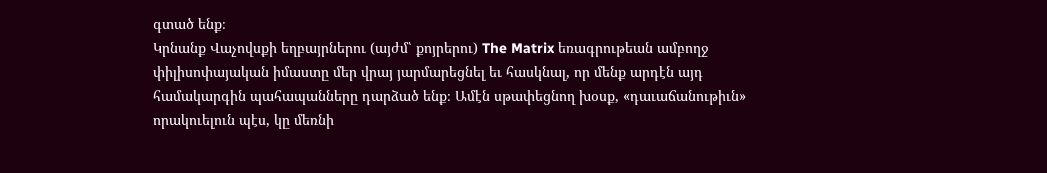գտած ենք։
Կրնանք Վաչովսքի եղբայրներու (այժմ՝ քոյրերու) The Matrix եռագրութեան ամբողջ փիլիսոփայական իմաստը մեր վրայ յարմարեցնել եւ հասկնալ, որ մենք արդէն այդ համակարգին պահապանները դարձած ենք։ Ամէն սթափեցնող խօսք, «դաւաճանութիւն» որակուելուն պէս, կը մեռնի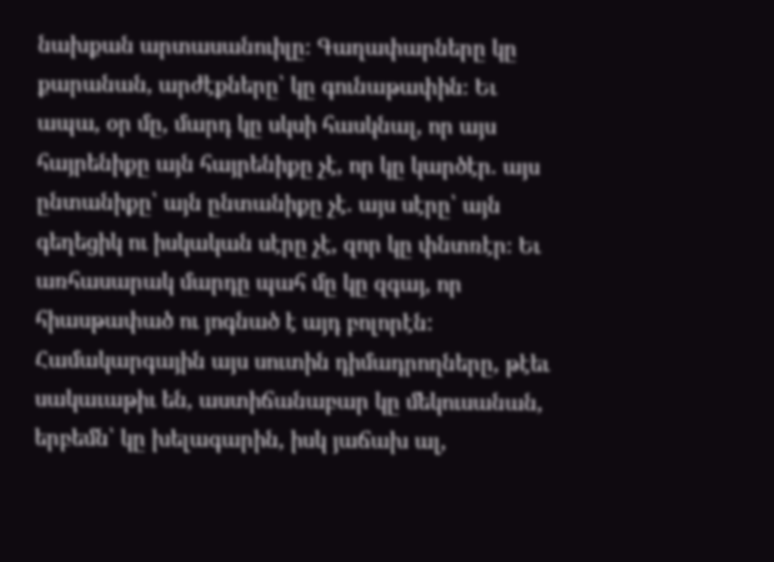նախքան արտասանուիլը։ Գաղափարները կը քարանան, արժէքները՝ կը գունաթափին։ Եւ ապա, օր մը, մարդ կը սկսի հասկնալ, որ այս հայրենիքը այն հայրենիքը չէ, որ կը կարծէր. այս ընտանիքը՝ այն ընտանիքը չէ. այս սէրը՝ այն գեղեցիկ ու իսկական սէրը չէ, զոր կը փնտռէր։ Եւ առհասարակ մարդը պահ մը կը զգայ, որ հիասթափած ու յոգնած է այդ բոլորէն:
Համակարգային այս սուտին դիմադրողները, թէեւ սակաւաթիւ են, աստիճանաբար կը մեկուսանան, երբեմն՝ կը խելագարին, իսկ յաճախ ալ,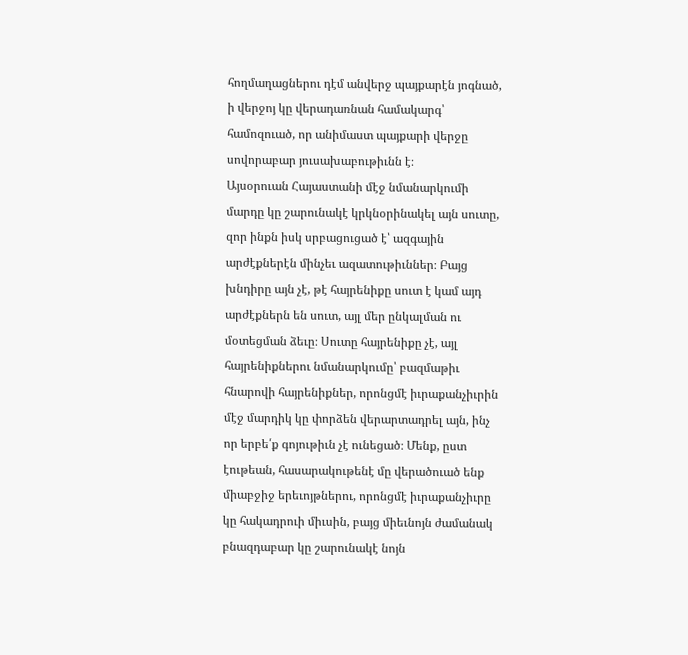հողմաղացներու դէմ անվերջ պայքարէն յոգնած, ի վերջոյ կը վերադառնան համակարգ՝ համոզուած, որ անիմաստ պայքարի վերջը սովորաբար յուսախաբութիւնն է։
Այսօրուան Հայաստանի մէջ նմանարկումի մարդը կը շարունակէ կրկնօրինակել այն սուտը, զոր ինքն իսկ սրբացուցած է՝ ազգային արժէքներէն մինչեւ ազատութիւններ։ Բայց խնդիրը այն չէ, թէ հայրենիքը սուտ է կամ այդ արժէքներն են սուտ, այլ մեր ընկալման ու մօտեցման ձեւը։ Սուտը հայրենիքը չէ, այլ հայրենիքներու նմանարկումը՝ բազմաթիւ հնարովի հայրենիքներ, որոնցմէ իւրաքանչիւրին մէջ մարդիկ կը փորձեն վերարտադրել այն, ինչ որ երբե՛ք գոյութիւն չէ ունեցած։ Մենք, ըստ էութեան, հասարակութենէ մը վերածուած ենք միաբջիջ երեւոյթներու, որոնցմէ իւրաքանչիւրը կը հակադրուի միւսին, բայց միեւնոյն ժամանակ բնազդաբար կը շարունակէ նոյն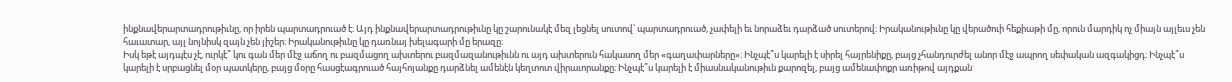ինքնավերարտադրութիւնը, որ իրեն պարտադրուած է։ Այդ ինքնավերարտադրութիւնը կը շարունակէ մեզ լեցնել սուտով՝ պարտադրուած, չափելի եւ նորաձեւ դարձած սուտերով։ Իրականութիւնը կը վերածուի հեքիաթի մը, որուն մարդիկ ոչ միայն այլեւս չեն հաւատար, այլ նոյնիսկ զայն չեն յիշեր։ Իրականութիւնը կը դառնայ խելագարի մը երազը։
Իսկ եթէ այդպէս չէ, ուրկէ՞ կու գան մեր մէջ աճող ու բազմացող ախտերու բազմազանութիւնն ու այդ ախտերուն հակասող մեր «գաղափարները»։ Ինչպէ՞ս կարելի է սիրել հայրենիքը, բայց չհանդուրժել անոր մէջ ապրող սեփական ազգակիցդ։ Ինչպէ՞ս կարելի է սրբացնել մօր պատկերը, բայց մօրը հասցէագրուած հայհոյանքը դարձնել ամենէն կեղտոտ վիրաւորանքը։ Ինչպէ՞ս կարելի է միասնականութիւն քարոզել, բայց ամենափոքր առիթով այդքան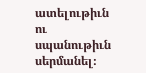ատելութիւն ու սպանութիւն սերմանել։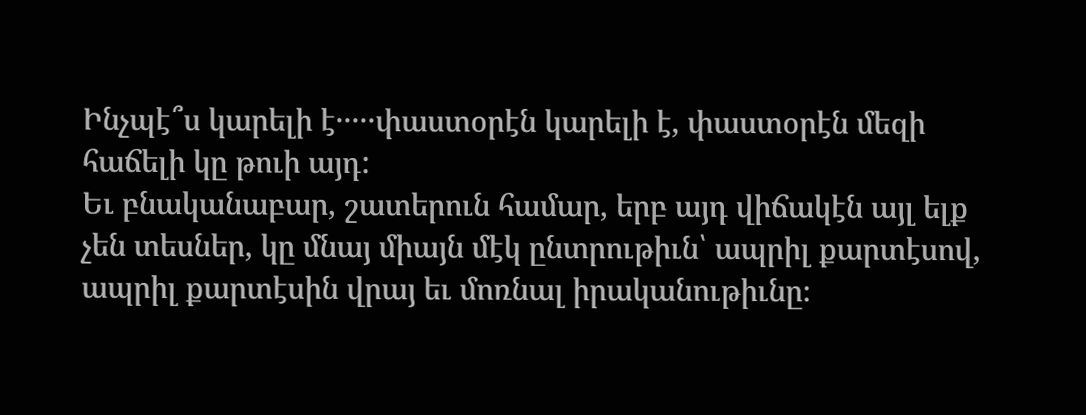Ինչպէ՞ս կարելի է․․․․․փաստօրէն կարելի է, փաստօրէն մեզի հաճելի կը թուի այդ:
Եւ բնականաբար, շատերուն համար, երբ այդ վիճակէն այլ ելք չեն տեսներ, կը մնայ միայն մէկ ընտրութիւն՝ ապրիլ քարտէսով, ապրիլ քարտէսին վրայ եւ մոռնալ իրականութիւնը։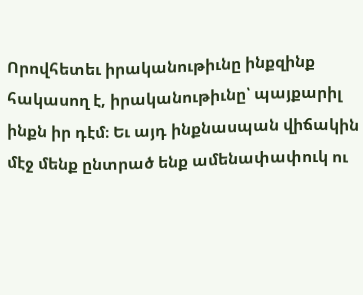Որովհետեւ իրականութիւնը ինքզինք հակասող է, իրականութիւնը՝ պայքարիլ ինքն իր դէմ։ Եւ այդ ինքնասպան վիճակին մէջ մենք ընտրած ենք ամենափափուկ ու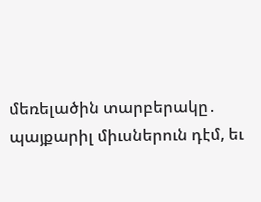մեռելածին տարբերակը․ պայքարիլ միւսներուն դէմ, եւ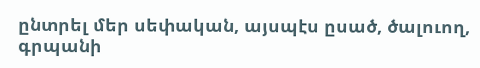ընտրել մեր սեփական, այսպէս ըսած, ծալուող, գրպանի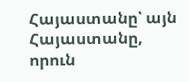Հայաստանը՝ այն Հայաստանը, որուն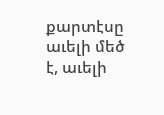քարտէսը աւելի մեծ է, աւելի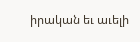իրական եւ աւելի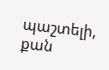պաշտելի, քան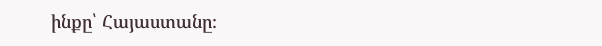ինքը՝ Հայաստանը։